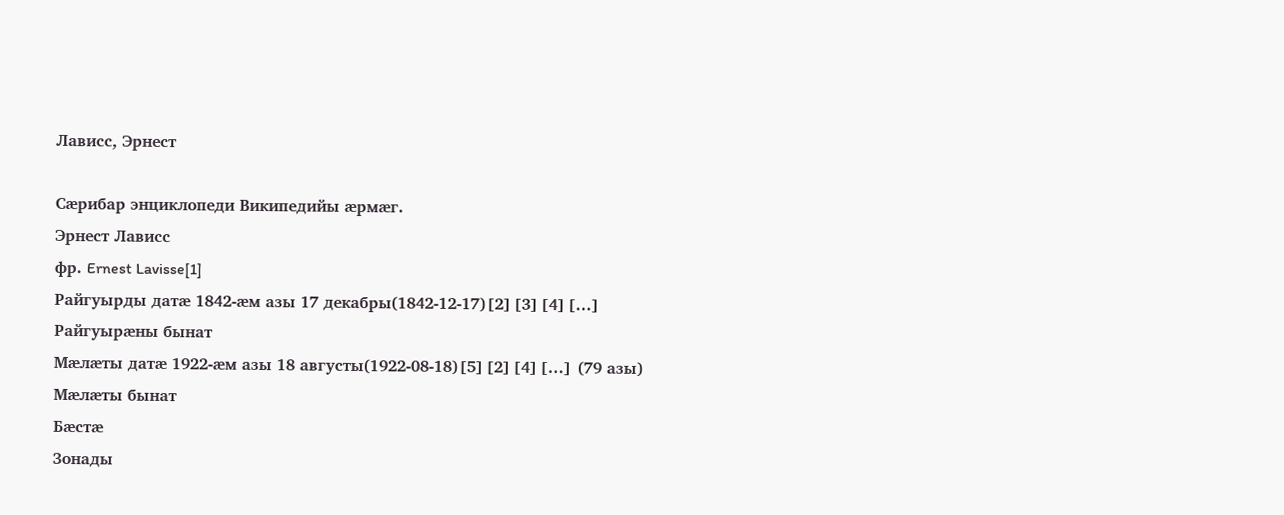Лависс, Эрнест

Сæрибар энциклопеди Википедийы æрмæг.
Эрнест Лависс
фр. Ernest Lavisse[1]
Райгуырды датæ 1842-æм азы 17 декабры(1842-12-17)[2][3][4][…]
Райгуырæны бынат
Мæлæты датæ 1922-æм азы 18 августы(1922-08-18)[5][2][4][…] (79 азы)
Мæлæты бынат
Бæстæ
Зонады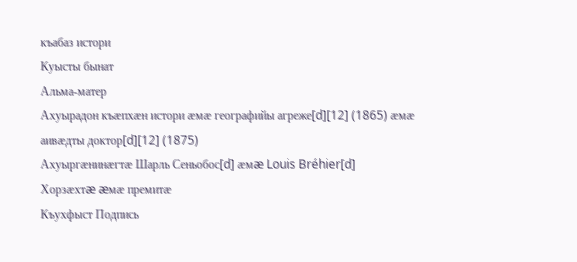къабаз истори
Куысты бынат
Альма-матер
Ахуырадон къæпхæн истори æмæ географийы агреже[d][12] (1865) æмæ аивæдты доктор[d][12] (1875)
Ахуыргæнинæгтæ Шарль Сеньобос[d] æмæ Louis Bréhier[d]
Хорзæхтæ æмæ премитæ
Къухфыст Подпись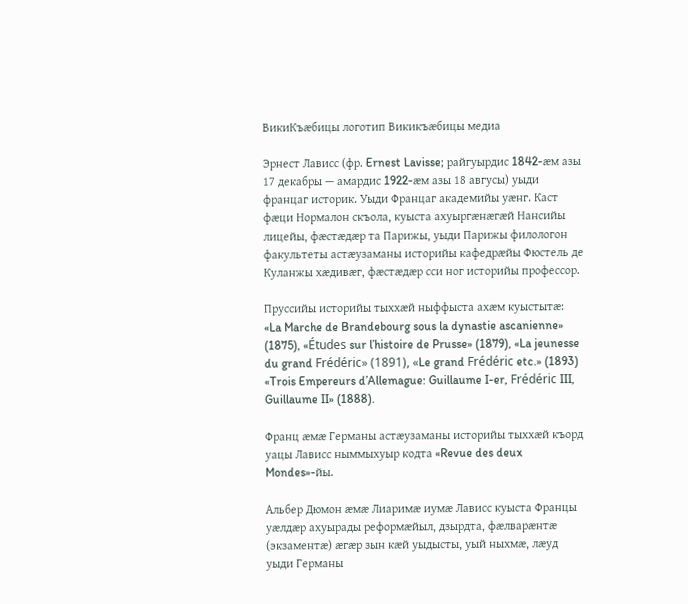ВикиКъæбицы логотип Викикъæбицы медиа

Эрнест Лависс (фр. Ernest Lavisse; райгуырдис 1842-æм азы 17 декабры — амардис 1922-æм азы 18 авгусы) уыди францаг историк. Уыди Францаг академийы уæнг. Каст фæци Нормалон скъола, куыста ахуыргæнæгæй Нансийы лицейы, фæстæдæр та Парижы, уыди Парижы филологон факультеты астæузаманы историйы кафедрæйы Фюстель де Куланжы хæдивæг, фæстæдæр сси ног историйы профессор.

Пруссийы историйы тыххæй ныффыста ахæм куыстытæ: «La Marche de Brandebourg sous la dynastie ascanienne» (1875), «Études sur l’histoire de Prusse» (1879), «La jeunesse du grand Frédéric» (1891), «Le grand Frédéric etc.» (1893) «Trois Empereurs d’Allemague: Guillaume I-er, Frédéric III, Guillaume II» (1888).

Франц æмæ Германы астæузаманы историйы тыххæй къорд уацы Лависс ныммыхуыр кодта «Revue des deux Mondes»-йы.

Альбер Дюмон æмæ Лиаримæ иумæ Лависс куыста Францы уæлдæр ахуырады реформæйыл, дзырдта, фæлварæнтæ (экзаментæ) æгæр зын кæй уыдысты, уый ныхмæ, лæуд уыди Германы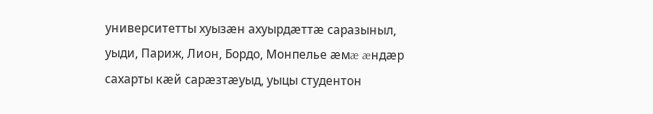университетты хуызæн ахуырдæттæ саразыныл, уыди, Париж, Лион, Бордо, Монпелье æмæ æндæр сахарты кæй сарæзтæуыд, уыцы студентон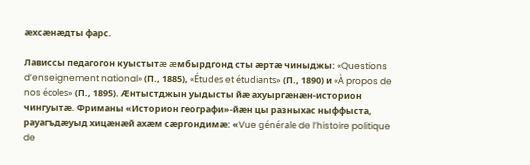æхсæнæдты фарс.

Лависсы педагогон куыстытæ æмбырдгонд сты æртæ чиныджы: «Questions d’enseignement national» (П., 1885), «Études et étudiants» (П., 1890) и «À propos de nos écoles» (П., 1895). Æнтыстджын уыдысты йæ ахуыргæнæн-историон чингуытæ. Фриманы «Историон географи»-йæн цы разныхас ныффыста, рауагъдæуыд хицæнæй ахæм сæргондимæ: «Vue générale de l’histoire politique de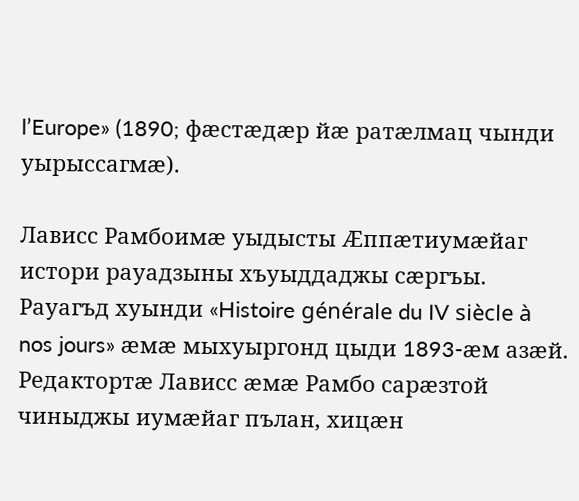l’Europe» (1890; фæстæдæр йæ ратæлмац чынди уырыссагмæ).

Лависс Рамбоимæ уыдысты Æппæтиумæйаг истори рауадзыны хъуыддаджы сæргъы. Рауагъд хуынди «Histoire générale du IV siècle à nos jours» æмæ мыхуыргонд цыди 1893-æм азæй. Редактортæ Лависс æмæ Рамбо сарæзтой чиныджы иумæйаг пълан, хицæн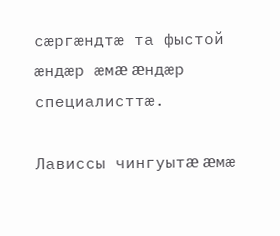сæргæндтæ та фыстой æндæр æмæ æндæр специалисттæ.

Лависсы чингуытæ æмæ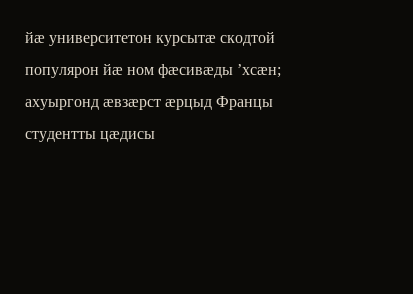йæ университетон курсытæ скодтой популярон йæ ном фæсивæды ’хсæн; ахуыргонд æвзæрст æрцыд Францы студентты цæдисы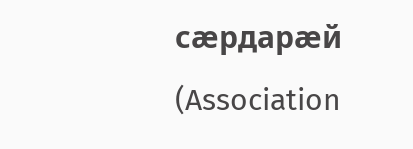сæрдарæй (Association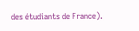des étudiants de France).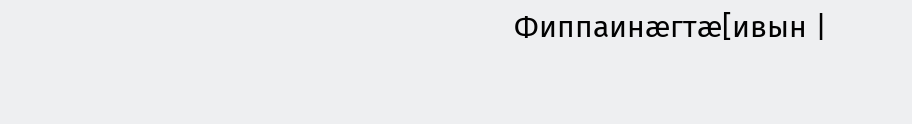Фиппаинæгтæ[ивын |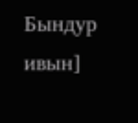Бындур ивын]